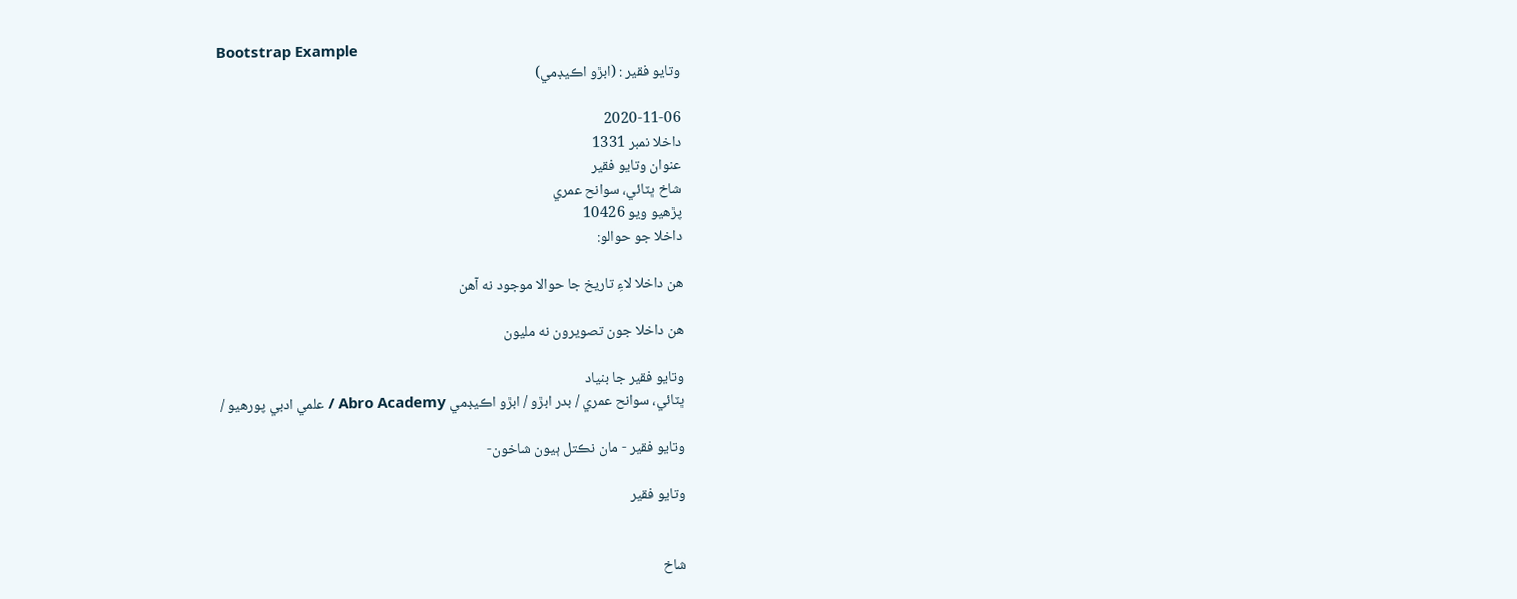Bootstrap Example
وتايو فقير : (ابڙو اڪيڊمي)

2020-11-06
داخلا نمبر 1331
عنوان وتايو فقير
شاخ ڀٽائي، سوانح عمري
پڙهيو ويو 10426
داخلا جو حوالو:

هن داخلا لاءِ تاريخ جا حوالا موجود نه آهن

هن داخلا جون تصويرون نه مليون

وتايو فقير جا بنياد
ڀٽائي، سوانح عمري / بدر ابڙو / ابڙو اڪيڊمي Abro Academy / علمي ادبي پورهيو /

وتايو فقير - مان نڪتل ٻيون شاخون-

وتايو فقير


شاخ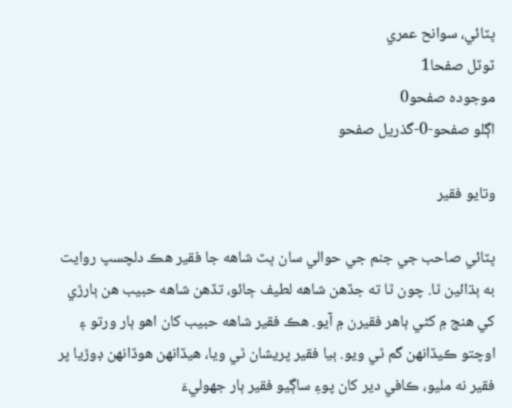ڀٽائي، سوانح عمري
ٽوٽل صفحا1
موجودہ صفحو0
اڳلو صفحو-0-گذريل صفحو

وتايو فقير

ڀٽائي صاحب جي جنم جي حوالي سان ڀٽ شاهه جا فقير هڪ دلچسپ روايت به ٻڌائين ٿا. چون ٿا ته جڏهن شاهه لطيف ڄائو، تڏهن شاهه حبيب هن ٻارڙي کي هنج ۾ کڻي ٻاهر فقيرن ۾ آيو. هڪ فقير شاهه حبيب کان اهو ٻار ورتو ۽ اوچتو ڪيڏانهن گم ٿي ويو. ٻيا فقير پريشان ٿي ويا، هيڏانهن هوڏانهن ڊوڙيا پر فقير نه مليو، ڪافي دير کان پوءِ ساڳيو فقير ٻار جهوليءَ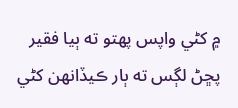۾ کڻي واپس پهتو ته ٻيا فقير پڇڻ لڳس ته ٻار ڪيڏانهن کڻي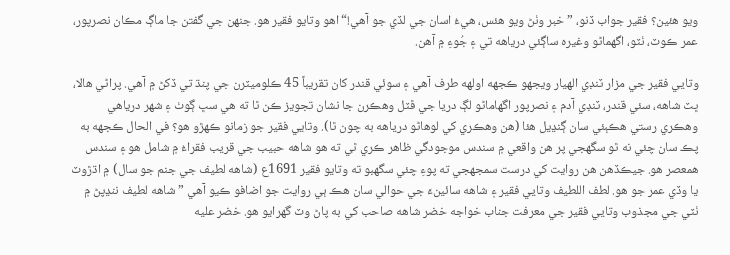ويو هئين؟ فقير جواب ڏنو، ”خبر وٺڻ ويو هئس، هيءُ اسان جي لڏي جو آهي!“ اهو وتايو فقير هو. جنهن جي گفتن جا ماڳ مڪان نصرپور، عمر ڪوٽ، ٺٽو، اگهماڻو وغيره ساڳئي درياهه تي ۽ جُوءِ ۾ آهن.

وتايي فقير جي مزار ٽنڊي الهيار ويجهو ڪجهه اولهه طرف آهي ۽ سوئي قندر کان تقريباً 45 ڪلوميٽرن جي پنڌ تي ڏکڻ ۾ آهي. پراڻي هالا، ڀٽ شاهه، سئي قندر، ٽنڊي آدم ۽ نصرپور اگهاماڻو لڳ دريا جي ڦٽل وهڪرن جا نشان تجويز ڪن ٿا ته هي سڀ ڳوٺ ۽ شهر درياهي وهڪري رستي هڪٻئي سان ڳنڍيل هئا (هن وهڪري کي لوهاڻو درياهه به چون ٿا). وتايي فقير جو زمانو ڪهڙو هو؟ في الحال ڪجهه به پڪ سان چئي نه ٿو سگهجي پر هن واقعي ۾ سندس موجودگي ظاهر ڪري ٿي ته هو شاهه حبيب جي قريب فقراءُ ۾ شامل هو ۽ سندس همعصر هو. جيڪڏهن هن روايت کي درست سمجهجي ته پوءِ چئي سگهبو ته وتايو فقير 1691ع (شاهه لطيف جي جنم جو سال) ۾ اڌڙوٽ يا وڏي عمر جو هو. لطف اللطيف وتايي فقير ۽ شاهه سائينءَ جي حوالي سان هڪ ٻي روايت جو اضافو ڪيو آهي ”شاهه لطيف ننڍپڻ ۾ ٺٽي جي مجذوب وتايي فقير جي معرفت جناب خواجه خضر شاهه صاحب کي به پاڻ وٽ گهرايو هو. خضر عليه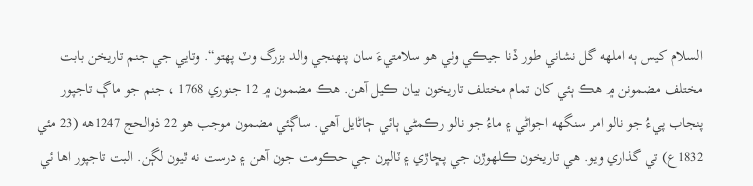السلام کيس ٻه املهه گل نشاني طور ڏنا جيڪي وٺي هو سلامتيءَ سان پنهنجي والد بزرگ وٽ پهتو“. وتايي جي جنم تاريخن بابت مختلف مضمونن ۾ هڪ ٻئي کان تمام مختلف تاريخون بيان ڪيل آهن. هڪ مضمون ۾ 12 جنوري 1768 ، جنم جو ماڳ تاجپور پنجاب پيءُ جو نالو امر سنگهه اجواڻي ۽ ماءُ جو نالو رڪمڻي ٻائي ڄاڻايل آهي. ساڳئي مضمون موجب هو 22 ذوالحج 1247هه (23 مئي 1832ع) تي گذاري ويو. هي تاريخون ڪلهوڙن جي پڇاڙي ۽ ٽالپرن جي حڪومت جون آهن ۽ درست نه ٿيون لڳن. البت تاجپور اها ئي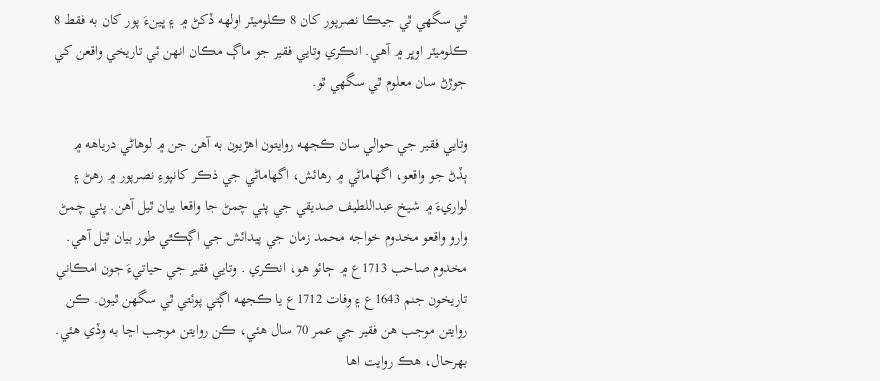ٿي سگهي ٿي جيڪا نصرپور کان 8 ڪلوميٽر اولهه ڏکڻ ۾ ۽ ڀينءَ پور کان به فقط 8 ڪلوميٽر اوڀر ۾ آهي. انڪري وتايي فقير جو ماڳ مڪان انهن ئي تاريخي واقعن کي جوڙڻ سان معلوم ٿي سگهي ٿو.

وتايي فقير جي حوالي سان ڪجهه روايتون اهڙيون به آهن جن ۾ لوهاڻي درياهه ۾ ٻڏڻ جو واقعو، اگهاماڻي ۾ رهائش، اگهاماڻي جي ذڪر کانپوءِ نصرپور ۾ رهڻ ۽ لواريءَ ۾ شيخ عبداللطيف صديقي جي پٺي چمڻ جا واقعا بيان ٿيل آهن. پٺي چمڻ وارو واقعو مخدوم خواجه محمد زمان جي پيدائش جي اڳڪٿي طور بيان ٿيل آهي. مخدوم صاحب 1713ع ۾ ڄائو هو، انڪري . وتايي فقير جي حياتيءَ جون امڪاني تاريخون جنم 1643ع ۽ وفات 1712ع يا ڪجهه اڳتي پوئتي ٿي سگهن ٿيون. ڪن روايتن موجب هن فقير جي عمر 70 سال هئي، ڪن روايتن موجب اڃا به وڏي هئي. بهرحال، هڪ روايت اها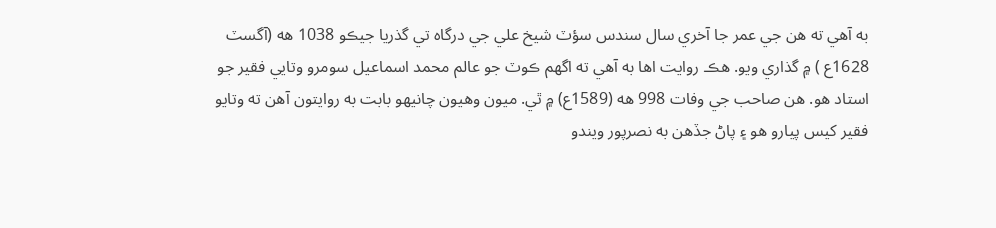به آهي ته هن جي عمر جا آخري سال سندس سؤٽ شيخ علي جي درگاه تي گذريا جيڪو 1038 هه (آگسٽ 1628ع ) ۾ گذاري ويو. هڪ روايت اها به آهي ته اگهم ڪوٽ جو عالم محمد اسماعيل سومرو وتايي فقير جو استاد هو. هن صاحب جي وفات 998 هه (1589ع) ۾ ٿي. ميون وهيون چانيهو بابت به روايتون آهن ته وتايو فقير کيس پيارو هو ۽ پاڻ جڏهن به نصرپور ويندو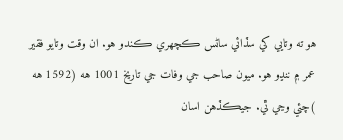هو ته وتايي کي سڏائي ساڻس ڪچهري ڪندو هو. ان وقت وتايو فقير عمر ۾ ننڍو هو. ميون صاحب جي وفات جي تاريخ 1001 هه (1592 هه )چئي وڃي ٿي. جيڪڏهن اسان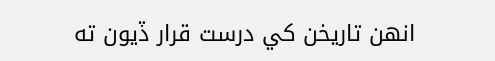انهن تاريخن کي درست قرار ڏيون ته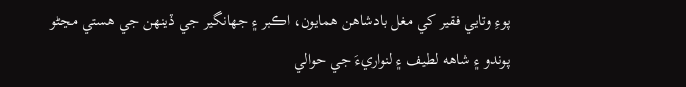پوءِ وتايي فقير کي مغل بادشاهن همايون، اڪبر ۽ جهانگير جي ڏينهن جي هستي مڃڻو پوندو ۽ شاهه لطيف ۽ لنواريءَ جي حوالي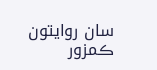سان روايتون ڪمزور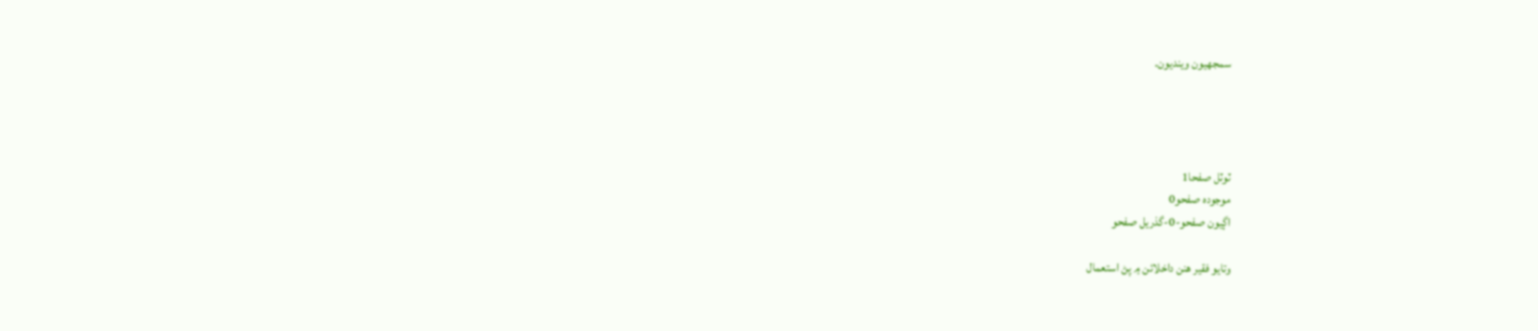سمجهيون وينديون.




ٽوٽل صفحا1
موجودہ صفحو0
اڳيون صفحو-0-گذريل صفحو

وتايو فقير ھنن داخلائن ۾ پڻ استعمال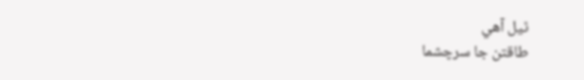ٿيل آھي
طاقتن جا سرچشما